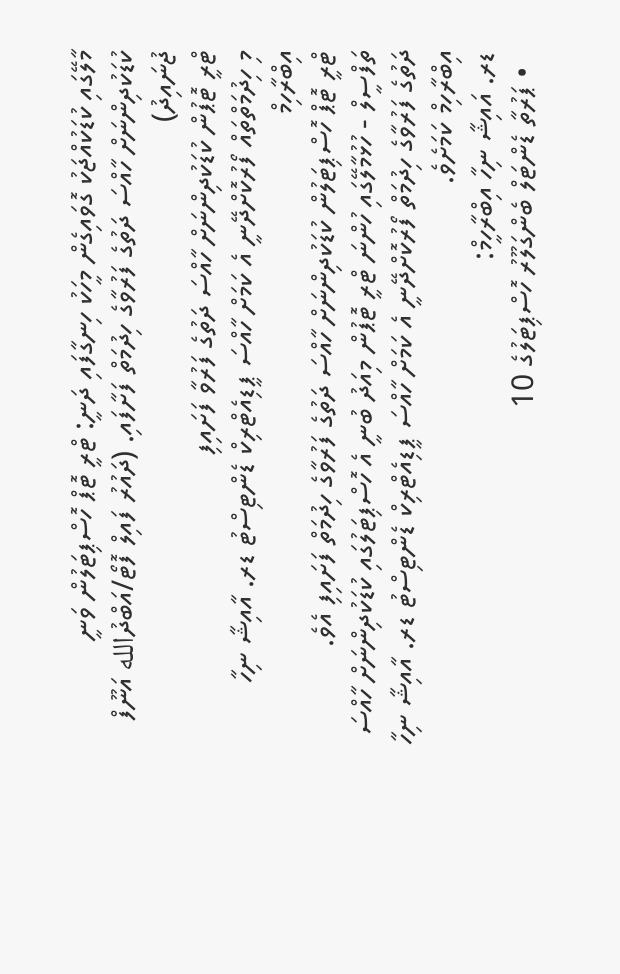މާލޭގައި ކުޑަކުއްޖަކު ގޮވައިގެން މީހަކު ހިނގާފައި ދަނީ: ޓްރީ ޓޮޕް ހޮސްޕިޓަލުން ވަނީ ކުޑަކުދިންނަށް ހާއްސަ ދަތުގެ ފަރުވާގެ ހިދުމަތް ފަށާފައި. (ދައުރު ފައިލް ފޮޓޯ/އަބްދުالله އަނޫފް ޖުނައިދު)
ޓްރީ ޓޮޕުން ކުޑަކުދިންނަށް ހާއްސަ ދަތުގެ ފަރުވާ ފަށައިފި
މި ހިދުމަތްތައް ފޯރުކޮށްދޭނީ އެ ކަމަށް ހާއްސަ ޕީޑިއެޓްރިކް ޑެންޓިސްޓު ޑރ. އާއިޝާ ނިހާ އިބްރާހިމް
ޓްރީ ޓޮޕް ހޮސްޕިޓަލުން ކުޑަކުދިންނަށް ހާއްސަ ދަތުގެ ފަރުވާގެ ހިދުމަތް ފަށައިފި އެވެ.
ތަފްސީލް - ހުޅުމާލޭގައި ހުންނަ ޓްރީ ޓޮޕުން މިއަދު ބުނީ އެ ހޮސްޕިޓަލުގައި ކުޑަކުދިންނަށް ހާއްސަ ދަތުގެ ފަރުވާގެ ހިދުމަތް ފޯރުކޮށްދޭނީ އެ ކަމަށް ހާއްސަ ޕީޑިއެޓްރިކް ޑެންޓިސްޓު ޑރ. އާއިޝާ ނިހާ އިބްރާހިމް ކަމަށެވެ.
ޑރ. އައިޝާ ނިހާ އިބްރާހީމް:
  • ޕަރުތާ ޑެންޓަލް ބެންގަލޫރު ހޮސްޕިޓަލުގެ 10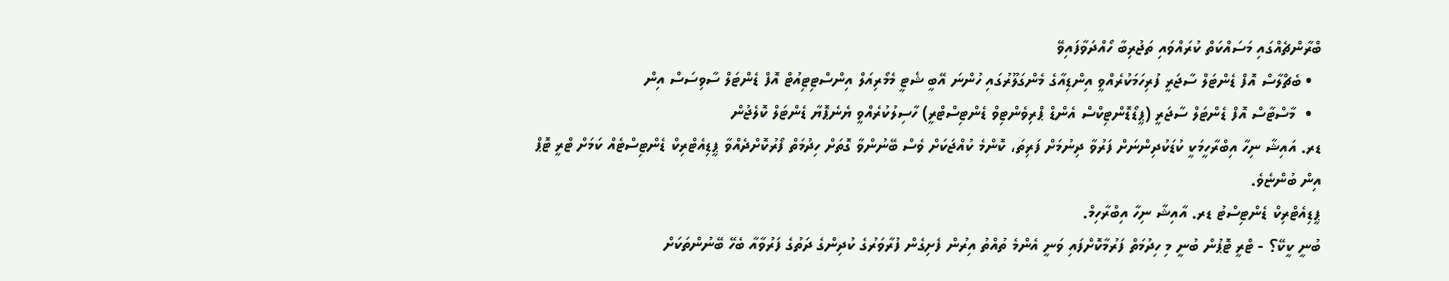ބްރާންޗެއްގައި މަސައްކަތް ކުރައްވައި ތަޖުރިބާ ހޯއްދަވާފައިވޭ
  • ބެޗްލާސް އޮފް ޑެންޓަލް ސާޖަރީ ފުރިހަމަކުރެއްވީ އިންޑިއާގެ މެންގަލޫރުގައި ހުންނަ އޭބީ ޝެޓީ މެމޯރިއަލް އިންސްޓިޓިއުޓް އޮފް ޑެންޓަލް ސާވިސަސް އިން
  •  މާސްޓާސް އޮފް ޑެންޓަލް ސާޖަރީ (ޕީޑޯޑޮންޓިކްސް އެންޑް ޕްރިވެންޓިވް ޑެންޓިސްޓްރީ) ހާސިލުކުރެއްވީ ޔެނެޕޮޔާ ޑެންޓަލް ކޮލެޖުން
ޑރ. އައިޝާ ނިހާ އިބްރާހީމަކީ ކުޑަކުދިންނަށް ފަރުވާ ދިނުމަށް ފަރިތަ، ކޮންމެ ކުއްޖަކަށް ވެސް ބޭނުންވާ ގޮތަށް ހިދުމަތް ފޯރުކޮށްދެއްވާ ޕީޑިއެޓްރިކް ޑެންޓިސްޓެއް ކަމަށް ޓްރީ ޓޮޕް އިން ބުންޏެވެ.
ޕީޑިއެޓްރިކް ޑެންޓިސްޓު ޑރ. އާއިޝާ ނިހާ އިބްރާހިމް.
ބުނީ ކީކޭ؟ - ޓްރީ ޓޮޕުން ބުނީ މި ހިދުމަތް ފަރުމާކޮށްފައި ވަނީ އެންމެ ތުއްތު އިރުން ފެށިގެން ފުރާވަރުގެ ކުދިންގެ ދަތުގެ ފަރުވާއާ ބެހޭ ބޭނުންތަކަށް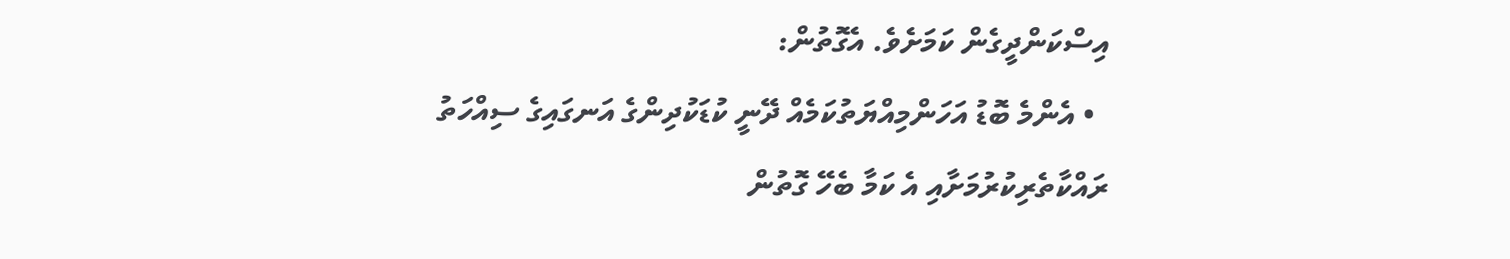އިސްކަންދީގެން ކަމަށެވެ. އެގޮތުން:
  • އެންމެ ބޮޑު އަހަންމިއްޔަތުކަމެއް ދޭނީ ކުޑަކުދިންގެ އަނގައިގެ ސިއްހަތު ރައްކާތެރިކުރުމަށާއި އެ ކަމާ ބެހޭ ގޮތުން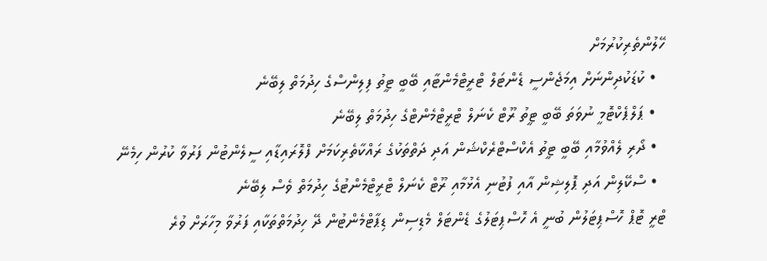ހޭލުންތެރިކުރުމަށް
  • ކުޑަކުދިންނަށް އިމަޖެންސީ ޑެންޓަލް ޓްރީޓްމެންޓާއި ބޭބީ ޓީތު ފިލިންސްގެ ހިދުމަތް ލިބޭނެ
  • ޕަލްޕެކްޓޮމީ ނުވަތަ ބޭބީ ޓީތު ރޫޓް ކެނަލް ޓްރީޓްމެންޓްގެ ހިދުމަތް ލިބޭނެ
  • ދޯރި ލެއްވުމާއި ބޭބީ ޓީތު އެކްސްޓްރެކްޝަން އަދި ދަތްތަކުގެ ރައްކާތެރިކަމަށް ފްލޮރައިޑާއި ސީލެންޓުން ފަރުވާ ކުރުން ހިމެނޭ
  • ސްކޭލިން އަދި ޕޮލިޝިން އާއި ފުޓުނި އެޅުމާއި ރޫޓް ކެނަލް ޓްރީޓްމެންޓުގެ ހިދުމަތް ވެސް ލިބޭނެ
ޓްރީ ޓޮޕް ހޮސްޕިޓަލުން ބުނީ އެ ހޮސްޕިޓަލުގެ ޑެންޓަލް މެޑިސިން ޑިޕާޓްމެންޓުން ދޭ ހިދުމަތްތަކާއި ފަރުވާ މިހާރަށް ވުރެ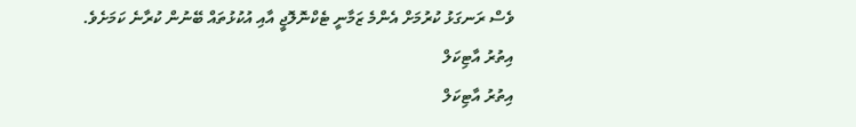ވެސް ރަނގަޅު ކުރުމަށް އެންމެ ޒަމާނީ ޓެކްނޮލޮޖީ އާއި އުކުޅުތައް ބޭނުން ކުރާނެ ކަމަށެވެ.
އިތުރު އާޓިކަލް
އިތުރު އާޓިކަލް